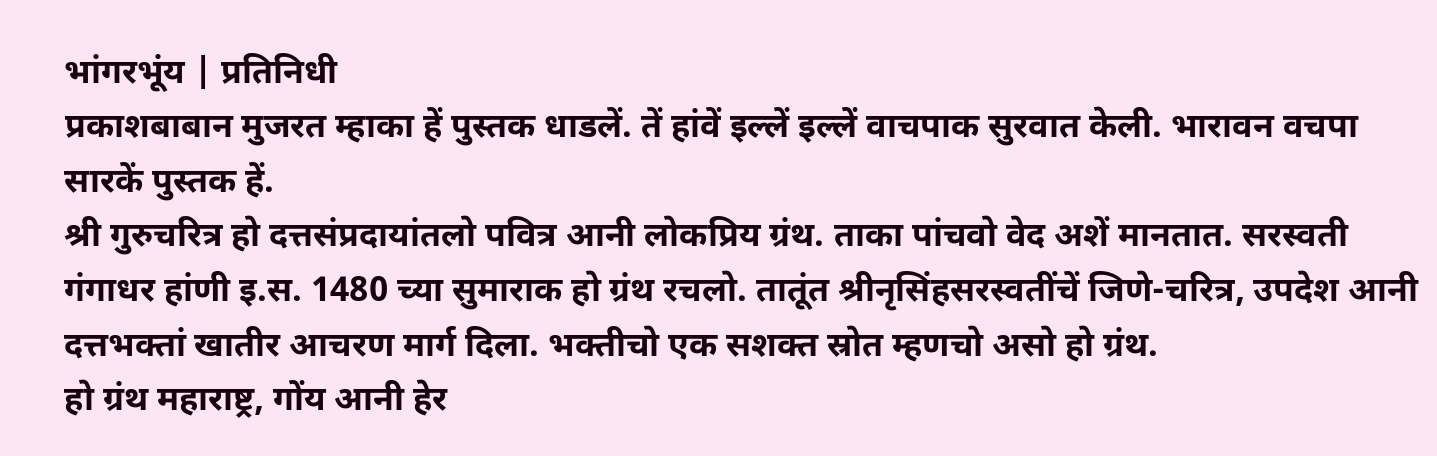भांगरभूंय | प्रतिनिधी
प्रकाशबाबान मुजरत म्हाका हें पुस्तक धाडलें. तें हांवें इल्लें इल्लें वाचपाक सुरवात केली. भारावन वचपा सारकें पुस्तक हें.
श्री गुरुचरित्र हो दत्तसंप्रदायांतलो पवित्र आनी लोकप्रिय ग्रंथ. ताका पांचवो वेद अशें मानतात. सरस्वती गंगाधर हांणी इ.स. 1480 च्या सुमाराक हो ग्रंथ रचलो. तातूंत श्रीनृसिंहसरस्वतींचें जिणे-चरित्र, उपदेश आनी दत्तभक्तां खातीर आचरण मार्ग दिला. भक्तीचो एक सशक्त स्रोत म्हणचो असो हो ग्रंथ.
हो ग्रंथ महाराष्ट्र, गोंय आनी हेर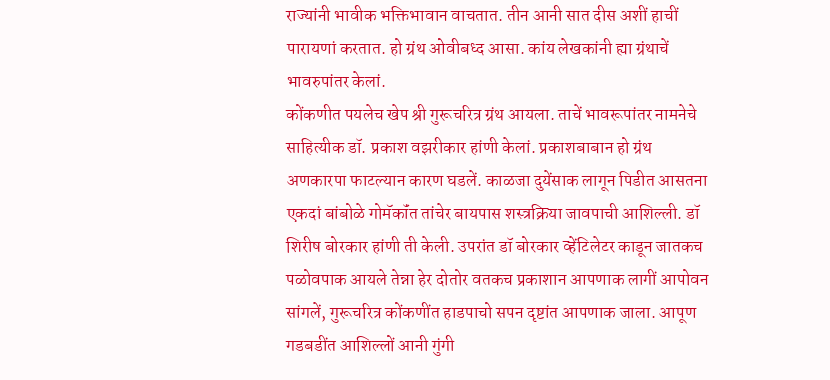राज्यांनी भावीक भक्तिभावान वाचतात. तीन आनी सात दीस अशीं हाचीं पारायणां करतात. हो ग्रंथ ओवीबध्द आसा. कांय लेखकांनी ह्या ग्रंथाचें भावरुपांतर केलां.
कोंकणीत पयलेच खेप श्री गुरूचरित्र ग्रंथ आयला. ताचें भावरूपांतर नामनेचे साहित्यीक डॉ. प्रकाश वझरीकार हांणी केलां. प्रकाशबाबान हो ग्रंथ अणकारपा फाटल्यान कारण घडलें. काळजा दुयेंसाक लागून पिडीत आसतना एकदां बांबोळे गोमॅकॉंत तांचेर बायपास शस्त्रक्रिया जावपाची आशिल्ली. डॉ शिरीष बोरकार हांणी ती केली. उपरांत डॉ बोरकार व्हेंटिलेटर काडून जातकच पळोवपाक आयले तेन्ना हेर दोतोर वतकच प्रकाशान आपणाक लागीं आपोवन सांगलें, गुरूचरित्र कोंकणींत हाडपाचो सपन दृष्टांत आपणाक जाला. आपूण गडबडींत आशिल्लों आनी गुंगी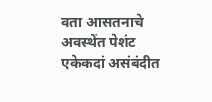वता आसतनाचे अवस्थेंत पेशंट एकेकदां असंबंदीत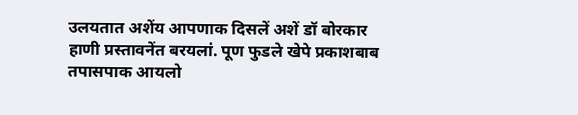उलयतात अशेंय आपणाक दिसलें अशें डॉ बोरकार हाणी प्रस्तावनेंत बरयलां. पूण फुडले खेपे प्रकाशबाब तपासपाक आयलो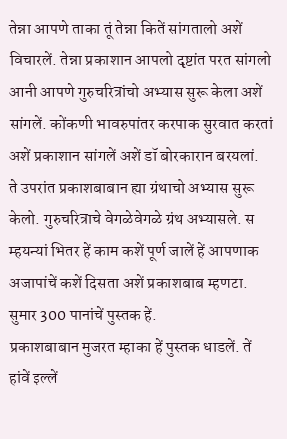तेन्ना आपणे ताका तूं तेन्ना कितें सांगतालो अशें विचारलें. तेन्ना प्रकाशान आपलो दृष्टांत परत सांगलो आनी आपणे गुरुचरित्रांचो अभ्यास सुरू केला अशें सांगलें. कोंकणी भावरुपांतर करपाक सुरवात करतां अशें प्रकाशान सांगलें अशें डॉ बोरकारान बरयलां.
ते उपरांत प्रकाशबाबान ह्या ग्रंथाचो अभ्यास सुरू केलो. गुरुचरित्राचे वेगळेवेगळे ग्रंथ अभ्यासले. स म्हयन्यां भितर हें काम कशें पूर्ण जालें हें आपणाक अजापांचें कशें दिसता अशें प्रकाशबाब म्हणटा. सुमार 300 पानांचें पुस्तक हें.
प्रकाशबाबान मुजरत म्हाका हें पुस्तक धाडलें. तें हांवें इल्लें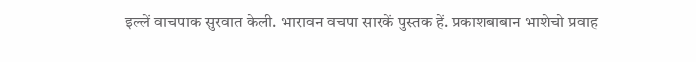इल्लें वाचपाक सुरवात केली. भारावन वचपा सारकें पुस्तक हें. प्रकाशबाबान भाशेचो प्रवाह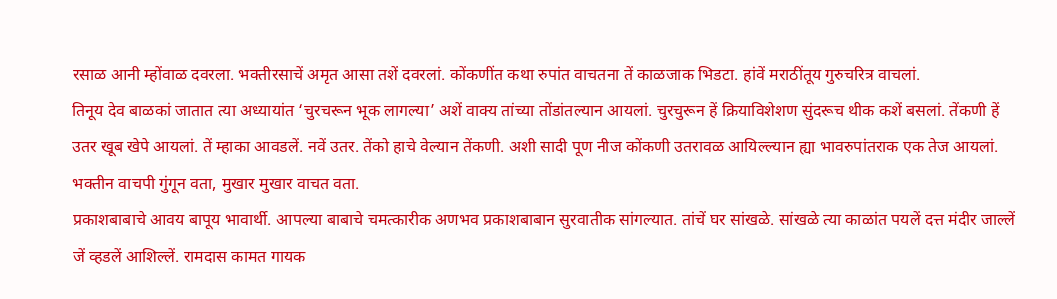रसाळ आनी म्होंवाळ दवरला. भक्तीरसाचें अमृत आसा तशें दवरलां. कोंकणींत कथा रुपांत वाचतना तें काळजाक भिडटा. हांवें मराठींतूय गुरुचरित्र वाचलां.
तिनूय देव बाळकां जातात त्या अध्यायांत ‘चुरचरून भूक लागल्या’ अशें वाक्य तांच्या तोंडांतल्यान आयलां. चुरचुरून हें क्रियाविशेशण सुंदरूच थीक कशें बसलां. तेंकणी हें उतर खूब खेपे आयलां. तें म्हाका आवडलें. नवें उतर. तेंको हाचे वेल्यान तेंकणी. अशी सादी पूण नीज कोंकणी उतरावळ आयिल्ल्यान ह्या भावरुपांतराक एक तेज आयलां. भक्तीन वाचपी गुंगून वता, मुखार मुखार वाचत वता.
प्रकाशबाबाचे आवय बापूय भावार्थी. आपल्या बाबाचे चमत्कारीक अणभव प्रकाशबाबान सुरवातीक सांगल्यात. तांचें घर सांखळे. सांखळे त्या काळांत पयलें दत्त मंदीर जाल्लें जें व्हडलें आशिल्लें. रामदास कामत गायक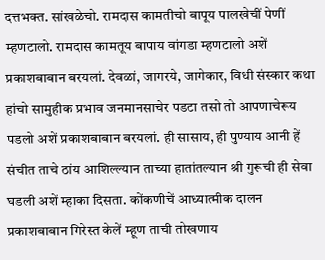दत्तभक्त. सांखळेचो. रामदास कामतीचो बापूय पालखेचीं पेणीं म्हणटालो. रामदास कामतूय बापाय वांगडा म्हणटालो अशें प्रकाशबाबान बरयलां. देवळां, जागरये, जागेकार, विधी संस्कार कथा हांचो सामुहीक प्रभाव जनमानसाचेर पडटा तसो तो आपणाचेरूय पडलो अशें प्रकाशबाबान बरयलां. ही सासाय, ही पुण्याय आनी हें संचीत ताचे ठांय आशिल्ल्यान ताच्या हातांतल्यान श्री गुरूची ही सेवा घडली अशें म्हाका दिसता. कोंकणीचें आध्यात्मीक दालन प्रकाशबाबान गिरेस्त केलें म्हूण ताची तोखणाय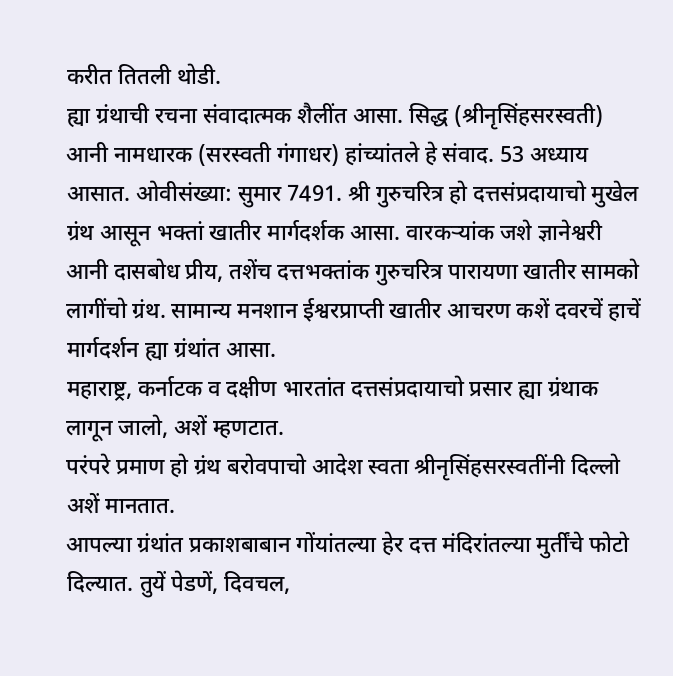करीत तितली थोडी.
ह्या ग्रंथाची रचना संवादात्मक शैलींत आसा. सिद्ध (श्रीनृसिंहसरस्वती) आनी नामधारक (सरस्वती गंगाधर) हांच्यांतले हे संवाद. 53 अध्याय आसात. ओवीसंख्या: सुमार 7491. श्री गुरुचरित्र हो दत्तसंप्रदायाचो मुखेल ग्रंथ आसून भक्तां खातीर मार्गदर्शक आसा. वारकऱ्यांक जशे ज्ञानेश्वरी आनी दासबोध प्रीय, तशेंच दत्तभक्तांक गुरुचरित्र पारायणा खातीर सामको लागींचो ग्रंथ. सामान्य मनशान ईश्वरप्राप्ती खातीर आचरण कशें दवरचें हाचें मार्गदर्शन ह्या ग्रंथांत आसा.
महाराष्ट्र, कर्नाटक व दक्षीण भारतांत दत्तसंप्रदायाचो प्रसार ह्या ग्रंथाक लागून जालो, अशें म्हणटात.
परंपरे प्रमाण हो ग्रंथ बरोवपाचो आदेश स्वता श्रीनृसिंहसरस्वतींनी दिल्लो अशें मानतात.
आपल्या ग्रंथांत प्रकाशबाबान गोंयांतल्या हेर दत्त मंदिरांतल्या मुर्तींचे फोटो दिल्यात. तुयें पेडणें, दिवचल,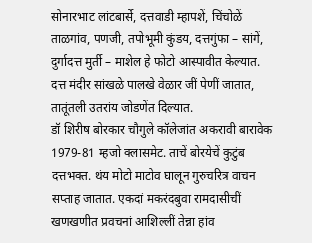सोनारभाट लांटबार्से, दत्तवाडी म्हापशें, चिंचोळें ताळगांव, पणजी, तपोभूमी कुंडय, दत्तगुंफा – सांगें, दुर्गादत्त मुर्ती – माशेल हे फोटो आस्पावीत केल्यात. दत्त मंदीर सांखळे पालखे वेळार जीं पेणीं जातात, तातूंतली उतरांय जोडणेंत दिल्यात.
डॉ शिरीष बोरकार चौगुले कॉलेजांत अकरावी बारावेक 1979-81 म्हजो क्लासमेट. ताचें बोरयेचें कुटुंब दत्तभक्त. थंय मोटो माटोव घालून गुरुचरित्र वाचन सप्ताह जातात. एकदां मकरंदबुवा रामदासीचीं खणखणीत प्रवचनां आशिल्लीं तेन्ना हांव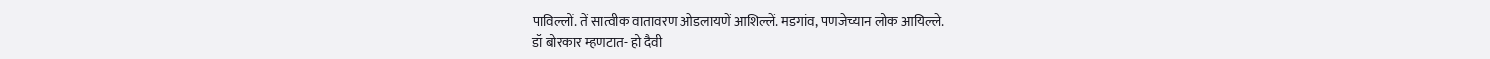पाविल्लों. तें सात्वीक वातावरण ओडलायणें आशिल्लें. मडगांव, पणजेच्यान लोक आयिल्ले.
डॉ बोरकार म्हणटात- हो दैवी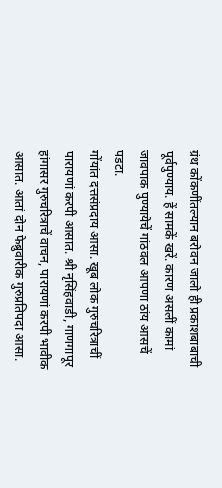ग्रंथ कोंकणींतल्यान बरोवन जालो ही प्रकाशबाबाची पूर्वपुण्याय. हें सामकें खरें. कारण असलीं कामां जावपाक पुण्यायेचें गांठवल आपणा ठांय आसचें पडटा.
गोंयांत दत्तसंप्रदाय आसा. खूब लोक गुरुचरित्राचीं पारायणां करपी आसात. श्री नृसिंहवाडी, गाणगापूर हांगासर गुरुचरित्राचें वाचन, पारायणां करपी भावीक आसात. आतां दोन फेब्रुवारीक गुरुप्रतिपदा आसा.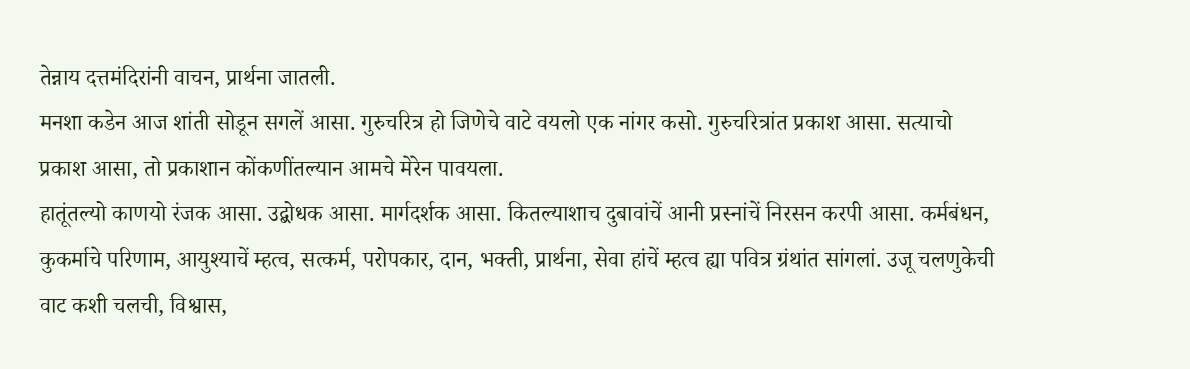तेन्नाय दत्तमंदिरांनी वाचन, प्रार्थना जातली.
मनशा कडेन आज शांती सोडून सगलें आसा. गुरुचरित्र हो जिणेचे वाटे वयलो एक नांगर कसो. गुरुचरित्रांत प्रकाश आसा. सत्याचो प्रकाश आसा, तो प्रकाशान कोंकणींतल्यान आमचे मेरेन पावयला.
हातूंतल्यो काणयो रंजक आसा. उद्बोधक आसा. मार्गदर्शक आसा. कितल्याशाच दुबावांचें आनी प्रस्नांचें निरसन करपी आसा. कर्मबंधन, कुकर्माचे परिणाम, आयुश्याचें म्हत्व, सत्कर्म, परोपकार, दान, भक्ती, प्रार्थना, सेवा हांचें म्हत्व ह्या पवित्र ग्रंथांत सांगलां. उजू चलणुकेची वाट कशी चलची, विश्वास,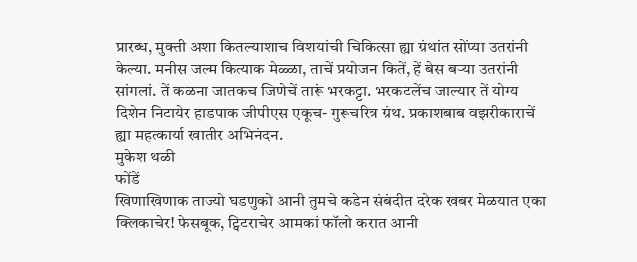प्रारब्ध, मुक्ती अशा कितल्याशाच विशयांची चिकित्सा ह्या ग्रंथांत सोंप्या उतरांनी केल्या. मनीस जल्म कित्याक मेळ्ळा, ताचें प्रयोजन कितें, हें बेस बऱ्या उतरांनी सांगलां. तें कळना जातकच जिणेचें तारूं भरकट्टा. भरकटलेंच जाल्यार तें योग्य दिशेन निटायेर हाडपाक जीपीएस एकूच- गुरूचरित्र ग्रंथ. प्रकाशबाब वझरीकाराचें ह्या महत्कार्या खातीर अभिनंदन.
मुकेश थळी
फोंडें
खिणाखिणाक ताज्यो घडणुको आनी तुमचे कडेन संबंदीत दरेक खबर मेळयात एका क्लिकाचेर! फेसबूक, ट्विटराचेर आमकां फॉलो करात आनी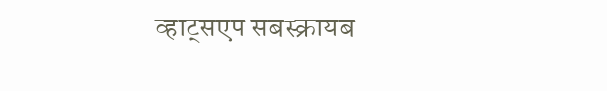व्हाट्सएप सबस्क्रायब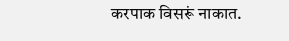करपाक विसरूं नाकात.